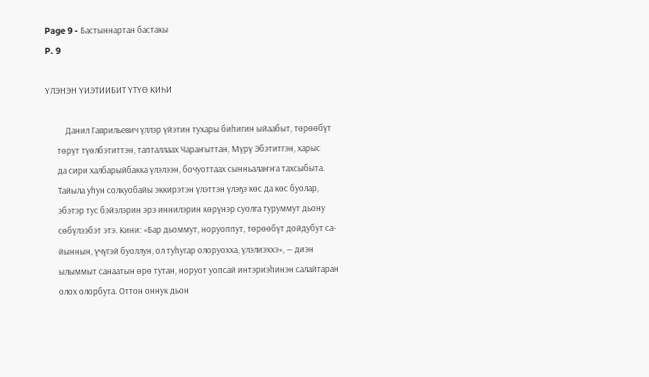Page 9 - Бастыннартан бастакы
P. 9

ҮЛЭНЭН ҮИЭТИИБИТ ҮТҮӨ КИҺИ

          Данил Гаврильевич үллэр үйэтин тухары биһигин ыйаабыт, төрөөбүт
      төрүт түөлбэтиттэн, тапталлаах Чараҥыттан, Мүрү Эбэтитгэн, харыс
      да сири халбарыйбакка үлэлээн, бочуоттаах сынньалаҥҥа тахсыбыта.
      Тайыла уһун солкуобайы эккирэтэн үлэттэн үлэҕэ көс да көс буолар,
      эбэтэр тус бэйэлэрин эрэ иннилэрин көрүнэр суолга туруммут дьону
      сөбүлээбэт этэ. Кини: «Бар дьоммут, норуоппут, төрөөбүт дойдубут са-
      йыннын, үчүгэй буоллун, ол туһугар олоруохха, үлэлиэххэ», — диэн
      ылыммыт санаатын өрө тутан, норуот уопсай интэриэһинэн салайтаран
      олох олорбута. Оттон оннук дьон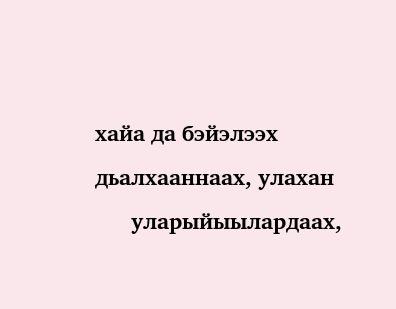хайа да бэйэлээх дьалхааннаах, улахан
      уларыйыылардаах,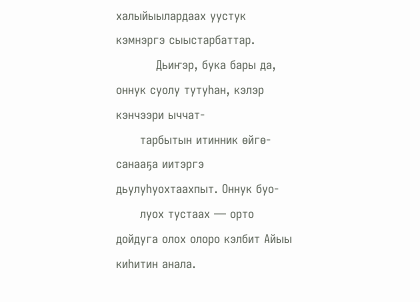халыйыылардаах уустук кэмнэргэ сыыстарбаттар.
          Дьиҥэр, бука бары да, оннук суолу тутуһан, кэлэр кэнчээри ыччат-
      тарбытын итинник өйгө-санааҕа иитэргэ дьулуһуохтаахпыт. Оннук буо-
      луох тустаах — орто дойдуга олох олоро кэлбит Айыы киһитин анала.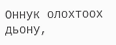Оннук олохтоох дьону,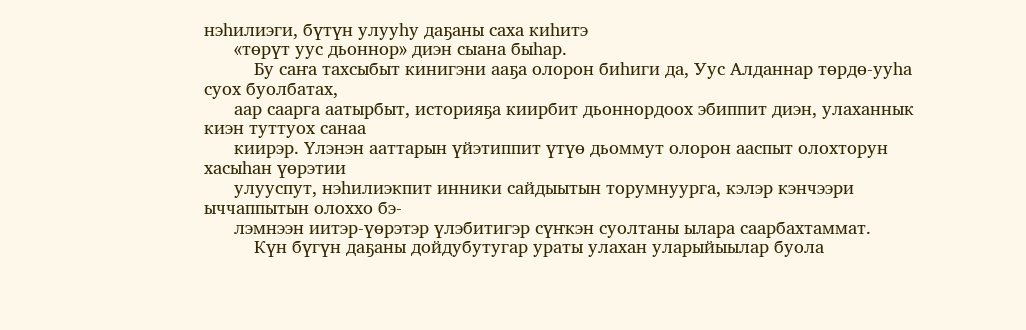нэһилиэги, бүтүн улууһу даҕаны саха киһитэ
      «төрүт уус дьоннор» диэн сыана быһар.
          Бу саҥа тахсыбыт кинигэни ааҕа олорон биһиги да, Уус Алданнар төрдө-ууһа суох буолбатах,
      аар саарга аатырбыт, историяҕа киирбит дьоннордоох эбиппит диэн, улаханнык киэн туттуох санаа
      киирэр. Үлэнэн ааттарын үйэтиппит үтүө дьоммут олорон ааспыт олохторун хасыһан үөрэтии
      улууспут, нэһилиэкпит инники сайдыытын торумнуурга, кэлэр кэнчээри ыччаппытын олоххо бэ-
      лэмнээн иитэр-үөрэтэр үлэбитигэр сүҥкэн суолтаны ылара саарбахтаммат.
          Күн бүгүн даҕаны дойдубутугар ураты улахан уларыйыылар буола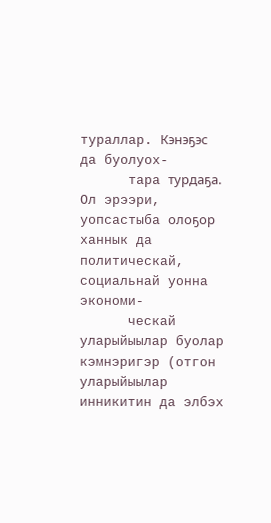тураллар. Кэнэҕэс да буолуох-
      тара турдаҕа. Ол эрээри, уопсастыба олоҕор ханнык да политическай, социальнай уонна экономи-
      ческай уларыйыылар буолар кэмнэригэр (отгон уларыйыылар инникитин да элбэх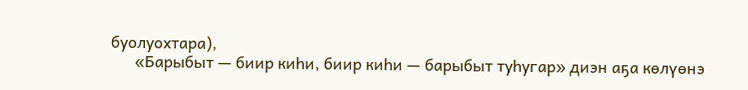буолуохтара),
      «Барыбыт — биир киһи, биир киһи — барыбыт туһугар» диэн аҕа көлүөнэ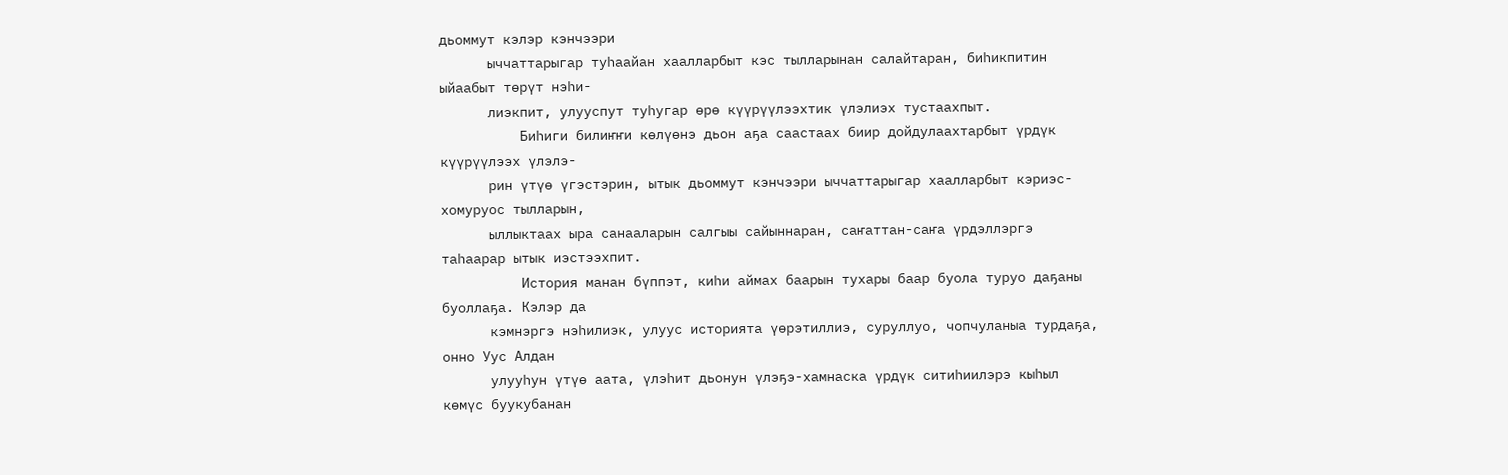дьоммут кэлэр кэнчээри
      ыччаттарыгар туһаайан хаалларбыт кэс тылларынан салайтаран, биһикпитин ыйаабыт төрүт нэһи-
      лиэкпит, улууспут туһугар өрө күүрүүлээхтик үлэлиэх тустаахпыт.
          Биһиги билиҥҥи көлүөнэ дьон аҕа саастаах биир дойдулаахтарбыт үрдүк күүрүүлээх үлэлэ-
      рин үтүө үгэстэрин, ытык дьоммут кэнчээри ыччаттарыгар хаалларбыт кэриэс-хомуруос тылларын,
      ыллыктаах ыра санааларын салгыы сайыннаран, саҥаттан-саҥа үрдэллэргэ таһаарар ытык иэстээхпит.
          История манан бүппэт, киһи аймах баарын тухары баар буола туруо даҕаны буоллаҕа. Кэлэр да
      кэмнэргэ нэһилиэк, улуус историята үөрэтиллиэ, суруллуо, чопчуланыа турдаҕа, онно Уус Алдан
      улууһун үтүө аата, үлэһит дьонун үлэҕэ-хамнаска үрдүк ситиһиилэрэ кыһыл көмүс буукубанан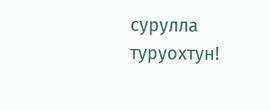сурулла туруохтун!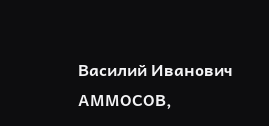Василий Иванович АММОСОВ,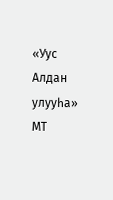«Уус Алдан улууһа» МТ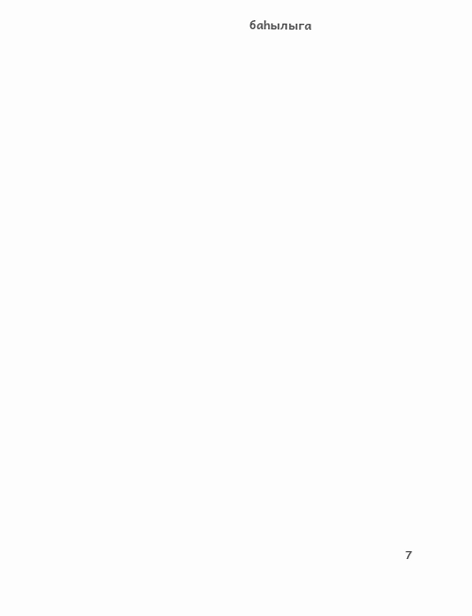баһылыга





















                                                      7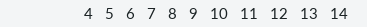4   5   6   7   8   9   10   11   12   13   14